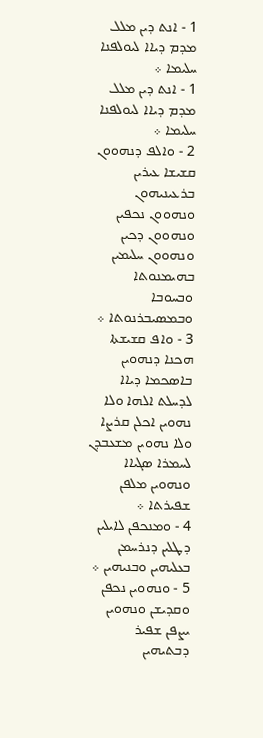1 - ܐܢܬ ܕܝܢ ܡܠܠ ܡܕܡ ܕܝܐܐ ܠܝܘܠܦܢܐ ܚܠܝܡܐ ܀
1 - ܐܢܬ ܕܝܢ ܡܠܠ ܡܕܡ ܕܝܐܐ ܠܝܘܠܦܢܐ ܚܠܝܡܐ ܀
2 - ܘܐܠܦ ܕܢܗܘܘܢ ܩܫܝܫܐ ܥܝܪܝܢ ܒܪܥܝܢܝܗܘܢ ܘܢܗܘܘܢ ܢܟܦܝܢ ܘܢܗܘܘܢ ܕܟܝܢ ܘܢܗܘܘܢ ܚܠܝܡܝܢ ܒܗܝܡܢܘܬܐ ܘܒܚܘܒܐ ܘܒܡܤܝܒܪܢܘܬܐ ܀
3 - ܘܐܦ ܩܫܝܫܬܐ ܗܟܢܐ ܕܢܗܘܝܢ ܒܐܤܟܡܐ ܕܝܐܐ ܠܕܚܠܬ ܐܠܗܐ ܘܠܐ ܢܗܘܝܢ ܐܟܠܢ ܩܪܨܐ ܘܠܐ ܢܗܘܝܢ ܡܫܥܒܕܢ ܠܚܡܪܐ ܤܓܝܐܐ ܘܢܗܘܝܢ ܡܠܦܢ ܫܦܝܪܬܐ ܀
4 - ܘܡܢܟܦܢ ܠܐܝܠܝܢ ܕܛܠܝܢ ܕܢܪܚܡܢ ܒܥܠܝܗܝܢ ܘܒܢܝܗܝܢ ܀
5 - ܘܢܗܘܝܢ ܢܟܦܢ ܘܩܕܝܫܢ ܘܢܗܘܝܢ ܝܨܦܢ ܫܦܝܪ ܕܒܬܝܗܝܢ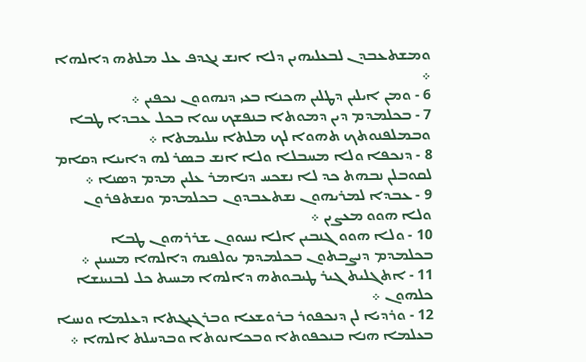ܘܡܫܬܥܒܕܢ ܠܒܥܠܝܗܝܢ ܕܠܐ ܐܢܫ ܢܓܕܦ ܥܠ ܡܠܬܗ ܕܐܠܗܐ ܀
6 - ܘܡܢ ܐܝܠܝܢ ܕܛܠܝܢ ܗܟܢܐ ܒܥܝ ܕܢܗܘܘܢ ܢܟܦܝܢ ܀
7 - ܒܟܠܡܕܡ ܕܝܢ ܕܡܘܬܐ ܒܢܦܫܟ ܚܘܐ ܒܟܠ ܥܒܕܐ ܛܒܐ ܘܒܡܠܦܢܘܬܟ ܬܗܘܐ ܠܟ ܡܠܬܐ ܚܠܝܡܬܐ ܀
8 - ܕܢܟܦܐ ܘܠܐ ܡܚܒܠܐ ܘܠܐ ܐܢܫ ܒܤܪ ܠܗ ܕܐܝܢܐ ܕܩܐܡ ܠܩܘܒܠܢ ܢܒܗܬ ܟܕ ܠܐ ܢܫܟܚ ܕܢܐܡܪ ܥܠܝܢ ܡܕܡ ܕܤܢܐ ܀
9 - ܥܒܕܐ ܠܡܪܝܗܘܢ ܢܫܬܥܒܕܘܢ ܒܟܠܡܕܡ ܘܢܫܬܦܪܘܢ ܘܠܐ ܗܘܘ ܡܥܨܝܢ ܀
10 - ܘܠܐ ܗܘܘ ܓܢܒܝܢ ܐܠܐ ܢܚܘܘܢ ܫܪܪܗܘܢ ܛܒܐ ܒܟܠܡܕܡ ܕܢܨܒܬܘܢ ܒܟܠܡܕܡ ܝܘܠܦܢܗ ܕܐܠܗܐ ܡܚܝܢܢ ܀
11 - ܐܬܓܠܝܬ ܓܝܪ ܛܝܒܘܬܗ ܕܐܠܗܐ ܡܚܝܬ ܟܠ ܠܒܢܝܢܫܐ ܟܠܗܘܢ ܀
12 - ܘܪܕܝܐ ܠܢ ܕܢܟܦܘܪ ܒܪܘܫܥܐ ܘܒܪܓܝܓܬܐ ܕܥܠܡܐ ܘܢܚܐ ܒܥܠܡܐ ܗܢܐ ܒܢܟܦܘܬܐ ܘܒܟܐܢܘܬܐ ܘܒܕܚܠܬ ܐܠܗܐ ܀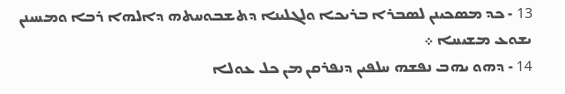13 - ܟܕ ܡܤܟܝܢܢ ܠܤܒܪܐ ܒܪܝܟܐ ܘܠܓܠܝܢܐ ܕܬܫܒܘܚܬܗ ܕܐܠܗܐ ܪܒܐ ܘܡܚܝܢܢ ܝܫܘܥ ܡܫܝܚܐ ܀
14 - ܕܗܘ ܝܗܒ ܢܦܫܗ ܚܠܦܝܢ ܕܢܦܪܩܢ ܡܢ ܟܠ ܥܘܠܐ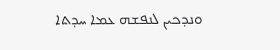ܘܢܕܟܝܢ ܠܢܦܫܗ ܥܡܐ ܚܕܬܐ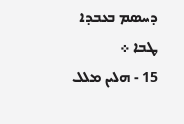ܕܚܤܡ ܒܥܒܕܐ ܛܒܐ ܀
15 - ܗܠܝܢ ܡܠܠ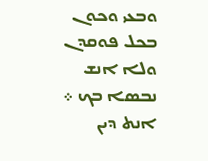ܘܒܥܝ ܘܟܘܢ ܒܟܠ ܦܘܩܕܢ ܘܠܐ ܐܢܫ ܢܒܤܐ ܒܟ ܀
ܐܢܬ ܕܝܢ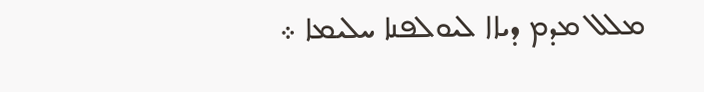ܡܠܠ ܡܕܡ ܕܝܐܐ ܠܝܘܠܦܢܐ ܚܠܝܡܐ ܀